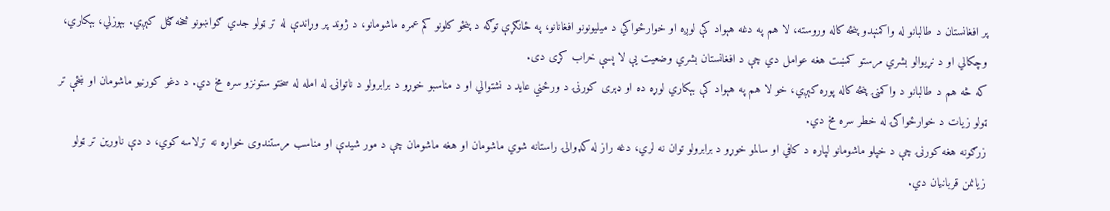پر افغانستان د طالبانو له واکمنېدو پنځه کاله وروسته، لا هم په دغه هېواد کې لوږه او خوارځواکي د میلیونونو افغانانو، په ځانګړې توګه د پنځو کلونو کم عمره ماشومانو، د ژوند پر وړاندې له تر ټولو جدي ګواښونو څخه ګڼل کېږي. بېوزلي، بېکاري، وچکالي او د نړیوالو بشري مرستو کمښت هغه عوامل دي چې د افغانستان بشري وضعیت یې لا پسې خراب کړی دی.
که څه هم د طالبانو د واکمنۍ پنځه کاله پوره کېږي، خو لا هم په هېواد کې بېکاري لوړه ده او ډېری کورنۍ د ورځني عاید د نشتوالي او د مناسبو خوړو د برابرولو د ناتوانۍ له امله له سختو ستونزو سره مخ دي. د دغو کورنیو ماشومان او ښځې تر ټولو زیات د خوارځواکۍ له خطر سره مخ دي.
زرګونه هغه کورنۍ چې د خپلو ماشومانو لپاره د کافي او سالمو خوړو د برابرولو توان نه لري، دغه راز له کډوالۍ راستانه شوي ماشومان او هغه ماشومان چې د مور شیدې او مناسب مرستندوی خواړه نه ترلاسه کوي، د دې ناورین تر ټولو زیانمن قربانیان دي.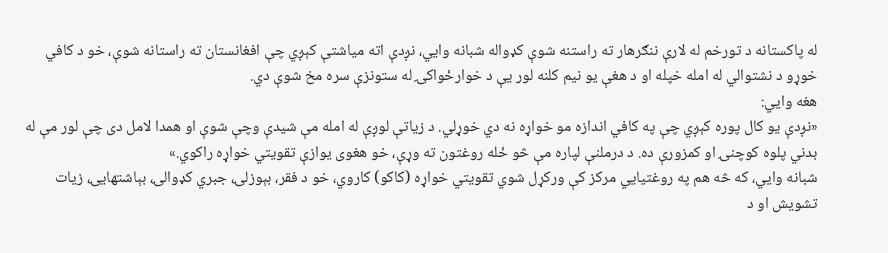له پاکستانه د تورخم له لارې ننګرهار ته راستنه شوې کډواله شبانه وایي، نږدې اته میاشتې کېږي چې افغانستان ته راستانه شوې، خو د کافي خوړو د نشتوالي له امله خپله او د هغې یو نیم کلنه لور یې د خوارځواکۍ له ستونزې سره مخ شوې دي.
هغه وایي:
«نږدې یو کال پوره کېږي چې په کافي اندازه مو خواړه نه دي خوړلي. د زیاتې لوږې له امله مې شیدې وچې شوې او همدا لامل دی چې لور مې له بدني پلوه کوچنۍ او کمزورې ده. د درملنې لپاره مې څو ځله روغتون ته وړې، خو هغوی یوازې تقویتي خواړه راکوي.»
شبانه وایي، که څه هم په روغتیايي مرکز کې ورکړل شوي تقویتي خواړه (کاکو) کاروي، خو د فقر، بېوزلۍ، جبري کډوالۍ، بېاشتهایۍ، زیات تشویش او د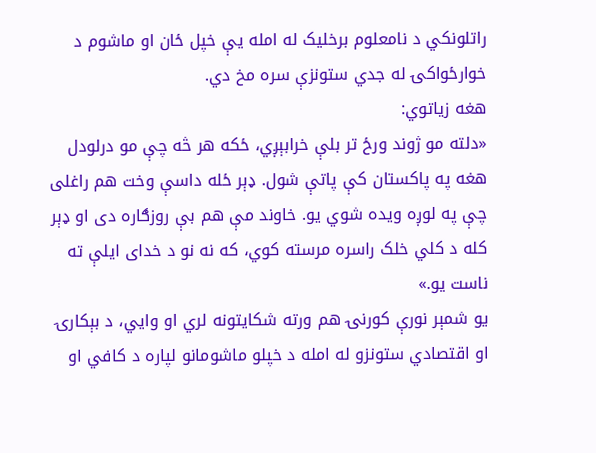راتلونکي د نامعلوم برخلیک له امله یې خپل ځان او ماشوم د خوارځواکۍ له جدي ستونزې سره مخ دي.
هغه زیاتوي:
«دلته مو ژوند ورځ تر بلې خرابېږي، ځکه هر څه چې مو درلودل هغه په پاکستان کې پاتې شول. ډېر ځله داسې وخت هم راغلی چې په لوږه ویده شوي یو. خاوند مې هم بې روزګاره دی او ډېر کله د کلي خلک راسره مرسته کوي، که نه نو د خدای ایلې ته ناست یو.»
یو شمېر نورې کورنۍ هم ورته شکایتونه لري او وایي، د بېکارۍ او اقتصادي ستونزو له امله د خپلو ماشومانو لپاره د کافي او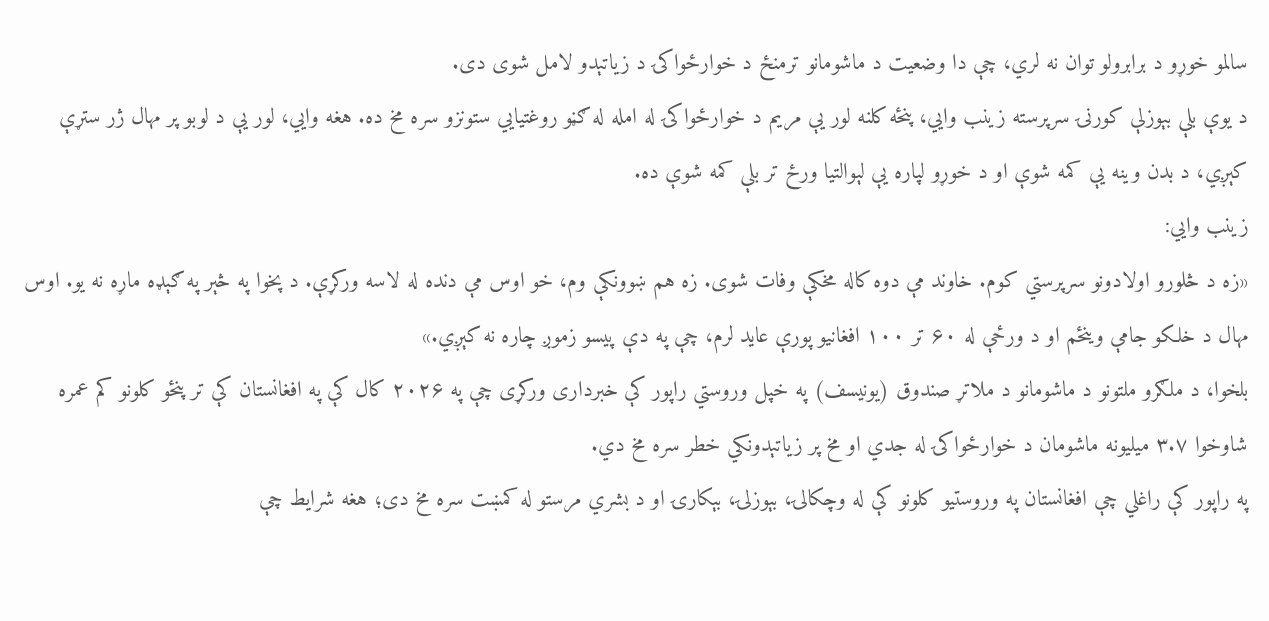سالمو خوړو د برابرولو توان نه لري، چې دا وضعیت د ماشومانو ترمنځ د خوارځواکۍ د زیاتېدو لامل شوی دی.
د یوې بلې بېوزلې کورنۍ سرپرسته زینب وایي، پنځه کلنه لور یې مریم د خوارځواکۍ له امله له ګڼو روغتیايي ستونزو سره مخ ده. هغه وایي، لور یې د لوبو پر مهال ژر ستړې کېږي، د بدن وینه یې کمه شوې او د خوړو لپاره یې لېوالتیا ورځ تر بلې کمه شوې ده.
زینب وایي:
«زه د څلورو اولادونو سرپرستي کوم. خاوند مې دوه کاله مخکې وفات شوی. زه هم ښوونکې وم، خو اوس مې دنده له لاسه ورکړې. د پخوا په څېر په ګېډه ماړه نه یو. اوس مهال د خلکو جامې وینځم او د ورځې له ۶۰ تر ۱۰۰ افغانیو پورې عاید لرم، چې په دې پیسو زموږ چاره نه کېږي.»
بلخوا، د ملګرو ملتونو د ماشومانو د ملاتړ صندوق (یونیسف) په خپل وروستي راپور کې خبرداری ورکړی چې په ۲۰۲۶ کال کې په افغانستان کې تر پنځو کلونو کم عمره شاوخوا ۳.۷ میلیونه ماشومان د خوارځواکۍ له جدي او مخ پر زیاتېدونکي خطر سره مخ دي.
په راپور کې راغلي چې افغانستان په وروستیو کلونو کې له وچکالۍ، بېوزلۍ، بېکارۍ او د بشري مرستو له کمښت سره مخ دی؛ هغه شرایط چې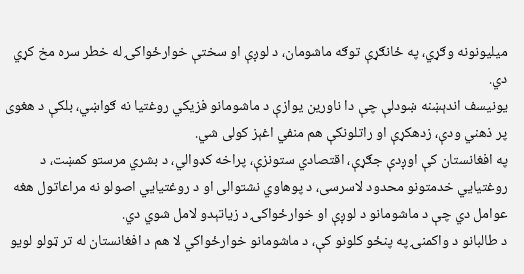میلیونونه وګړي، په ځانګړې توګه ماشومان، د لوږې او سختې خوارځواکۍ له خطر سره مخ کړي دي.
یونیسف اندېښنه ښودلې چې دا ناورین یوازې د ماشومانو فزیکي روغتیا نه ګواښي، بلکې د هغوی پر ذهني ودې، زدهکړې او راتلونکې هم منفي اغېز کولی شي.
په افغانستان کې اوږدې جګړې، اقتصادي ستونزې، پراخه کډوالي، د بشري مرستو کمښت، د روغتیايي خدمتونو محدود لاسرسی، د پوهاوي نشتوالی او د روغتیايي اصولو نه مراعاتول هغه عوامل دي چې د ماشومانو د لوږې او خوارځواکۍ د زیاتېدو لامل شوي دي.
د طالبانو د واکمنۍ په پنځو کلونو کې، د ماشومانو خوارځواکي لا هم د افغانستان له تر ټولو لویو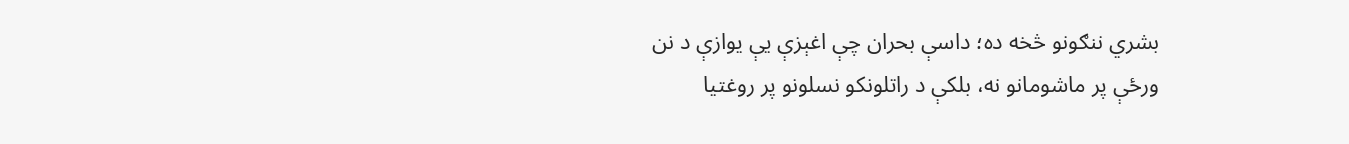بشري ننګونو څخه ده؛ داسې بحران چې اغېزې یې یوازې د نن ورځې پر ماشومانو نه، بلکې د راتلونکو نسلونو پر روغتیا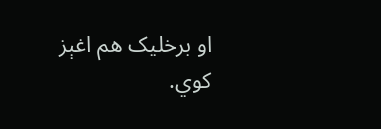او برخلیک هم اغېز کوي.